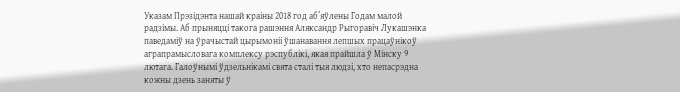Указам Прэзідэнта нашай краіны 2018 год аб’яўлены Годам малой радзімы. Аб прыняцці такога рашэння Аляксандр Рыгоравіч Лукашэнка паведаміў на ўрачыстай цырымоніі ўшанавання лепшых працаўнікоў аграпрамысловага комплексу рэспублікі, якая прайшла ў Мінску 9 лютага. Галоўнымі ўдзельнікамі свята сталі тыя людзі, хто непасрэдна кожны дзень заняты ў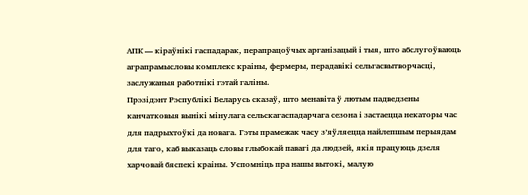АПК — кіраўнікі гаспадарак, перапрацоўчых арганізацый і тыя, што абслугоўваюць аграпрамысловы комплекс краіны, фермеры, перадавікі сельгасвытворчасці, заслужаныя работнікі гэтай галіны.
Прэзідэнт Рэспублікі Беларусь сказаў, што менавіта ў лютым падведзены канчатковыя вынікі мінулага сельскагаспадарчага сезона і застаецца некаторы час для падрыхтоўкі да новага. Гэты прамежак часу з’яўляецца найлепшым перыядам для таго, каб выказаць словы глыбокай павагі да людзей, якія працуюць дзеля харчовай бяспекі краіны. Успомніць пра нашы вытокі, малую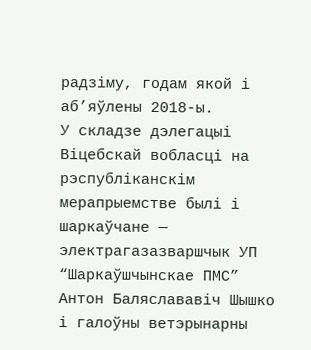радзіму, годам якой і аб’яўлены 2018-ы.
У складзе дэлегацыі Віцебскай вобласці на рэспубліканскім мерапрыемстве былі і шаркаўчане — электрагазазваршчык УП “Шаркаўшчынскае ПМС” Антон Баляслававіч Шышко і галоўны ветэрынарны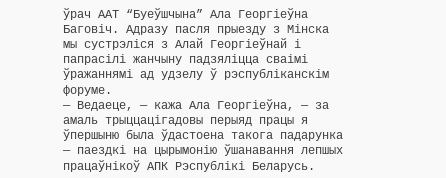ўрач ААТ “Буеўшчына” Ала Георгіеўна Баговіч. Адразу пасля прыезду з Мінска мы сустрэліся з Алай Георгіеўнай і папрасілі жанчыну падзяліцца сваімі ўражаннямі ад удзелу ў рэспубліканскім форуме.
— Ведаеце, — кажа Ала Георгіеўна, — за амаль трыццацігадовы перыяд працы я ўпершыню была ўдастоена такога падарунка — паездкі на цырымонію ўшанавання лепшых працаўнікоў АПК Рэспублікі Беларусь.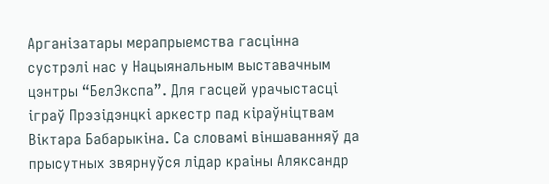Арганізатары мерапрыемства гасцінна сустрэлі нас у Нацыянальным выставачным цэнтры “БелЭкспа”. Для гасцей урачыстасці іграў Прэзідэнцкі аркестр пад кіраўніцтвам Віктара Бабарыкіна. Са словамі віншаванняў да прысутных звярнуўся лідар краіны Аляксандр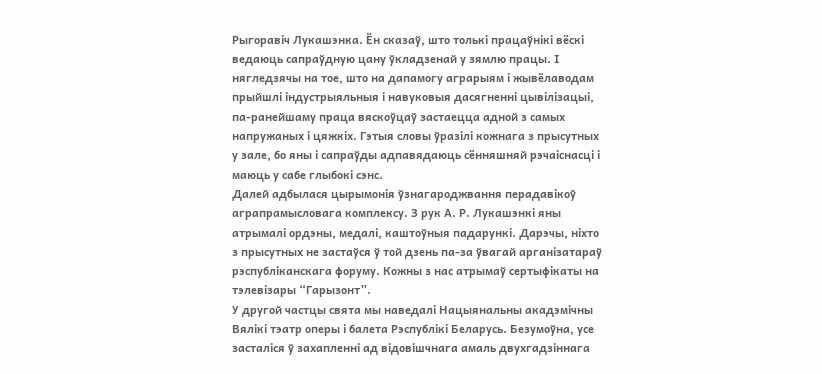Рыгоравіч Лукашэнка. Ён сказаў, што толькі працаўнікі вёскі ведаюць сапраўдную цану ўкладзенай у зямлю працы. І нягледзячы на тое, што на дапамогу аграрыям і жывёлаводам прыйшлі індустрыяльныя і навуковыя дасягненні цывілізацыі, па-ранейшаму праца вяскоўцаў застаецца адной з самых напружаных і цяжкіх. Гэтыя словы ўразілі кожнага з прысутных у зале, бо яны і сапраўды адпавядаюць сённяшняй рэчаіснасці і маюць у сабе глыбокі сэнс.
Далей адбылася цырымонія ўзнагароджвання перадавікоў аграпрамысловага комплексу. З рук А. Р. Лукашэнкі яны атрымалі ордэны, медалі, каштоўныя падарункі. Дарэчы, ніхто з прысутных не застаўся ў той дзень па-за ўвагай арганізатараў рэспубліканскага форуму. Кожны з нас атрымаў сертыфікаты на тэлевізары “Гарызонт”.
У другой частцы свята мы наведалі Нацыянальны акадэмічны Вялікі тэатр оперы і балета Рэспублікі Беларусь. Безумоўна, усе засталіся ў захапленні ад відовішчнага амаль двухгадзіннага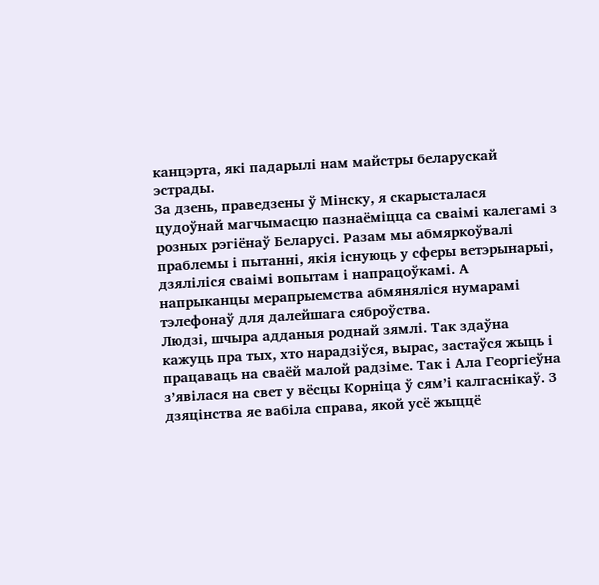канцэрта, які падарылі нам майстры беларускай эстрады.
За дзень, праведзены ў Мінску, я скарысталася цудоўнай магчымасцю пазнаёміцца са сваімі калегамі з розных рэгіёнаў Беларусі. Разам мы абмяркоўвалі праблемы і пытанні, якія існуюць у сферы ветэрынарыі, дзяліліся сваімі вопытам і напрацоўкамі. А напрыканцы мерапрыемства абмяняліся нумарамі тэлефонаў для далейшага сяброўства.
Людзі, шчыра адданыя роднай зямлі. Так здаўна кажуць пра тых, хто нарадзіўся, вырас, застаўся жыць і працаваць на сваёй малой радзіме. Так і Ала Георгіеўна з’явілася на свет у вёсцы Корніца ў сям’і калгаснікаў. З дзяцінства яе вабіла справа, якой усё жыццё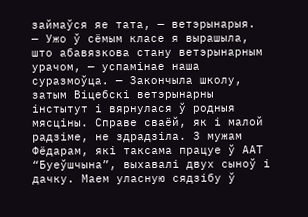займаўся яе тата, — ветэрынарыя.
— Ужо ў сёмым класе я вырашыла, што абавязкова стану ветэрынарным урачом, — успамінае наша суразмоўца. — Закончыла школу, затым Віцебскі ветэрынарны інстытут і вярнулася ў родныя мясціны. Справе сваёй, як і малой радзіме, не здрадзіла. З мужам Фёдарам, які таксама працуе ў ААТ “Буеўшчына”, выхавалі двух сыноў і дачку. Маем уласную сядзібу ў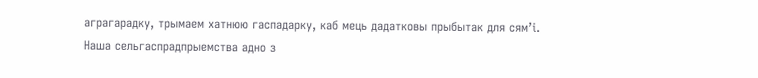аграгарадку, трымаем хатнюю гаспадарку, каб мець дадатковы прыбытак для сям’і.
Наша сельгаспрадпрыемства адно з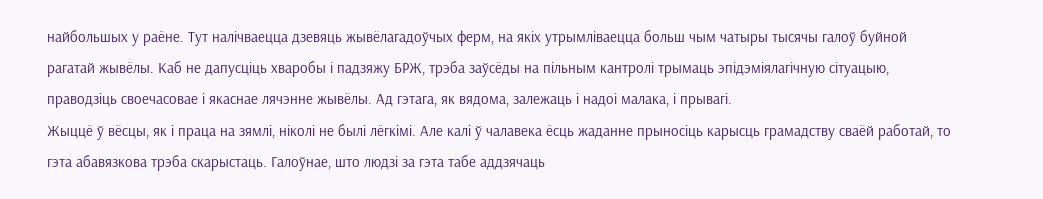найбольшых у раёне. Тут налічваецца дзевяць жывёлагадоўчых ферм, на якіх утрымліваецца больш чым чатыры тысячы галоў буйной рагатай жывёлы. Каб не дапусціць хваробы і падзяжу БРЖ, трэба заўсёды на пільным кантролі трымаць эпідэміялагічную сітуацыю, праводзіць своечасовае і якаснае лячэнне жывёлы. Ад гэтага, як вядома, залежаць і надоі малака, і прывагі.
Жыццё ў вёсцы, як і праца на зямлі, ніколі не былі лёгкімі. Але калі ў чалавека ёсць жаданне прыносіць карысць грамадству сваёй работай, то гэта абавязкова трэба скарыстаць. Галоўнае, што людзі за гэта табе аддзячаць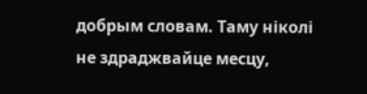добрым словам. Таму ніколі не здраджвайце месцу,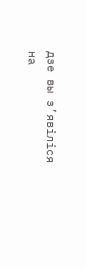дзе вы з’явіліся на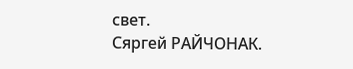свет.
Сяргей РАЙЧОНАК.